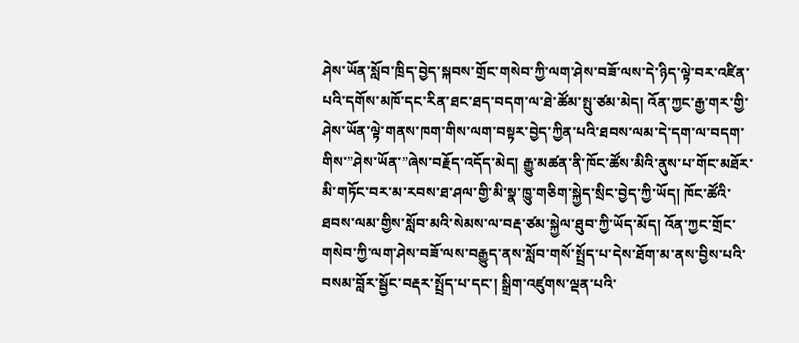ཤེས་ཡོན་སློབ་ཁྲིད་བྱེད་སྐབས་གྲོང་གསེབ་ཀྱི་ལག་ཤེས་བཟོ་ལས་དེ་ཉིད་ལྟེ་བར་འཛིན་པའི་དགོས་མཁོ་དང་རིན་ཐང་ཐད་བདག་ལ་ཐེ་ཚོམ་སྤུ་ཙམ་མེད། འོན་ཀྱང་རྒྱ་གར་གྱི་ཤེས་ཡོན་ལྟེ་གནས་ཁག་གིས་ལག་བསྟར་བྱེད་ཀྱིན་པའི་ཐབས་ལམ་དེ་དག་ལ་བདག་གིས་”ཤེས་ཡོན་”ཞེས་བརྗོད་འདོད་མེད། རྒྱུ་མཚན་ནི་ཁོང་ཚོས་མིའི་ནུས་པ་གོང་མཐོར་མི་གཏོང་བར་མ་རབས་ཐ་ཤལ་གྱི་མི་སྣ་ཁྱུ་གཅིག་སྐྱེད་སྲིང་བྱེད་ཀྱི་ཡོད། ཁོང་ཚོའི་ཐབས་ལམ་གྱིས་སློབ་མའི་སེམས་ལ་བརྡ་ཙམ་སྐྱེལ་ཐུབ་ཀྱི་ཡོད་མོད། འོན་ཀྱང་གྲོང་གསེབ་ཀྱི་ལག་ཤེས་བཟོ་ལས་བརྒྱུད་ནས་སློབ་གསོ་སྤྲོད་པ་དེས་ཐོག་མ་ནས་བྱིས་པའི་བསམ་བློར་སྦྱོང་བརྡར་སྤྲོད་པ་དང་། སྒྲིག་འཛུགས་ལྡན་པའི་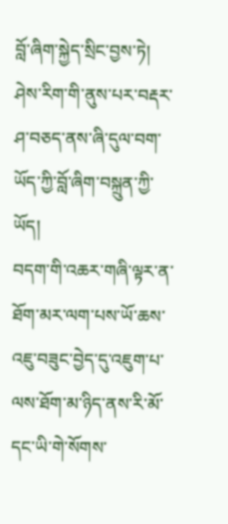བློ་ཞིག་སྐྱེད་སྲིང་བྱས་ཏེ། ཤེས་རིག་གི་ནུས་པར་བརྡར་ཤ་བཅད་ནས་ཞི་དུལ་བག་ཡོད་ཀྱི་བློ་ཞིག་བསྐྲུན་ཀྱི་ཡོད།
བདག་གི་འཆར་གཞི་ལྟར་ན་ཐོག་མར་ལག་པས་ཡོ་ཆས་འཇུ་བཟུང་བྱེད་དུ་འཇུག་པ་ལས་ཐོག་མ་ཉིད་ནས་རི་མོ་དང་ཡི་གེ་སོགས་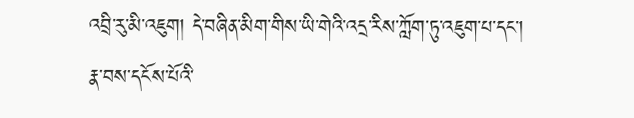འབྲི་རུ་མི་འཇུག། དེ་བཞིན་མིག་གིས་ཡི་གེའི་འདྲ་རིས་ཀློག་ཏུ་འཇུག་པ་དང་། རྣ་བས་དངོས་པོའི་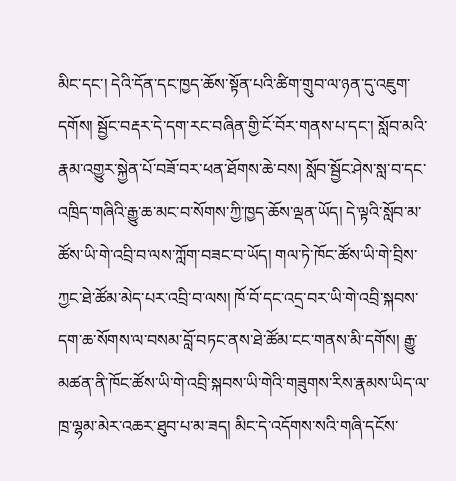མིང་དང་། དེའི་དོན་དང་ཁྱད་ཆོས་སྟོན་པའི་ཚིག་གྲུབ་ལ་ཉན་དུ་འཇུག་དགོས། སྦྱོང་བརྡར་དེ་དག་རང་བཞིན་གྱི་ངོ་བོར་གནས་པ་དང་། སློབ་མའི་རྣམ་འགྱུར་སྐྱེན་པོ་བཟོ་བར་ཕན་ཐོགས་ཆེ་བས། སློབ་སྦྱོང་ཤེས་སླ་བ་དང་འཁྲིད་གཞིའི་རྒྱུ་ཆ་མང་བ་སོགས་ཀྱི་ཁྱད་ཆོས་ལྡན་ཡོད། དེ་ལྟའི་སློབ་མ་ཚོས་ཡི་གེ་འབྲི་བ་ལས་ཀློག་བཟང་བ་ཡོད། གལ་ཏེ་ཁོང་ཚོས་ཡི་གེ་བྲིས་ཀྱང་ཐེ་ཚོམ་མེད་པར་འབྲི་བ་ལས། ཁོ་བོ་དང་འདྲ་བར་ཡི་གེ་འབྲི་སྐབས་དག་ཆ་སོགས་ལ་བསམ་བློ་བཏང་ནས་ཐེ་ཚོམ་ངང་གནས་མི་དགོས། རྒྱུ་མཚན་ནི་ཁོང་ཚོས་ཡི་གེ་འབྲི་སྐབས་ཡི་གེའི་གཟུགས་རིས་རྣམས་ཡིད་ལ་ཁྲ་ལྷམ་མེར་འཆར་ཐུབ་པ་མ་ཟད། མིང་དེ་འདོགས་སའི་གཞི་དངོས་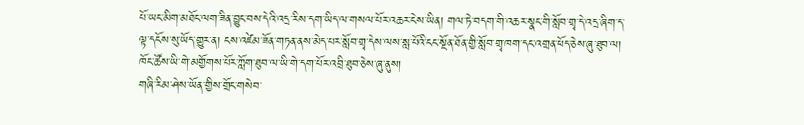པོ་ཡང་མིག་མཐོང་ལག་ཟིན་བྱུང་བས་དེའི་འདྲ་རིས་དག་ཡིད་ལ་གསལ་པོར་འཆར་ངེས་ཡིན། གལ་ཏེ་བདག་གི་འཆར་སྣང་གི་སློབ་གྲྭ་དེ་འདྲ་ཞིག་ད་ལྟ་དངོས་སུ་ཡོད་གྱུར་ན། ངས་འཛེམ་ཟོན་གཏན་ནས་མེད་པར་སློབ་གྲྭ་དེས་ལས་སླ་པོའི་ངང་སྔོན་ཐོན་གྱི་སློབ་གྲྭ་ཁག་དང་འགྲན་ཕོད་ཅེས་ཞུ་ཐུབ་ལ། ཁོང་ཚོས་ཡི་གེ་མགྱོགས་པོར་ཀློག་ཐུབ་ལ་ཡི་གེ་དག་པོར་འབྲི་ཐུབ་ཅེས་ཞུ་ནུས།
གཞི་རིམ་ཤེས་ཡོན་གྱིས་གྲོང་གསེབ་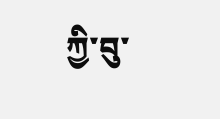ཀྱི་བུ་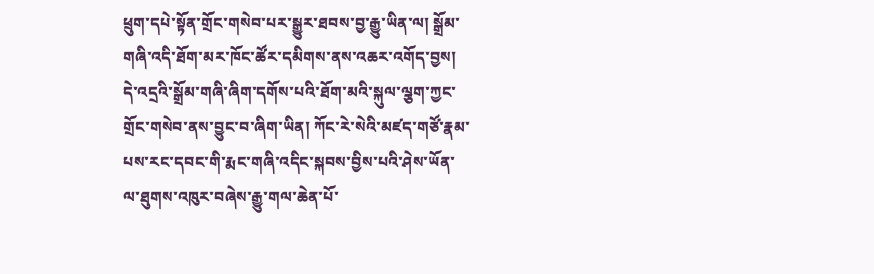ཕྲུག་དཔེ་སྟོན་གྲོང་གསེབ་པར་སྒྱུར་ཐབས་བྱ་རྒྱུ་ཡིན་ལ། སྒྲོམ་གཞི་འདི་ཐོག་མར་ཁོང་ཚོར་དམིགས་ནས་འཆར་འགོད་བྱས། དེ་འདྲའི་སྒྲོམ་གཞི་ཞིག་དགོས་པའི་ཐོག་མའི་སྐུལ་ལྕག་ཀྱང་གྲོང་གསེབ་ནས་བྱུང་བ་ཞིག་ཡིན། ཀོང་རེ་སེའི་མཛད་གཙོ་རྣམ་པས་རང་དབང་གི་རྨང་གཞི་འདིང་སྐབས་བྱིས་པའི་ཤེས་ཡོན་ལ་ཐུགས་འཁུར་བཞེས་རྒྱུ་གལ་ཆེན་པོ་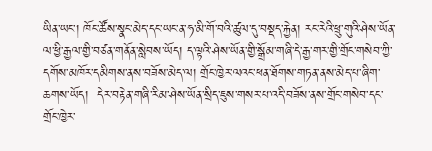ཡིན་ཡང་། ཁོང་ཚོས་སྣང་མེད་དང་ཡང་ན་ཧ་མི་གོ་བའི་ཚུལ་དུ་བསྡད་རྐྱེན། རང་རེའི་ཕྲུ་གུའི་ཤེས་ཡོན་ལ་ཕྱི་རྒྱལ་གྱི་བཙན་གནོན་སླེབས་ཡོད། ད་ལྟའི་ཤེས་ཡོན་གྱི་སྒྲོམ་གཞི་དེ་རྒྱ་གར་གྱི་གྲོང་གསེབ་ཀྱི་དགོས་མཁོར་དམིགས་ནས་བཟོས་མེད་ལ། གྲོང་ཁྱེར་ལའང་ཕན་ཐོགས་གཏན་ནས་མེད་པ་ཞིག་ཆགས་ཡོད།  དེར་བརྟེན་གཞི་རིམ་ཤེས་ཡོན་སྲིད་ཇུས་གསར་པ་འདི་བཟོས་ནས་གྲོང་གསེབ་དང་གྲོང་ཁྱེར་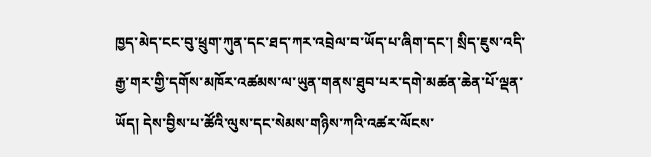ཁྱད་མེད་ངང་བུ་ཕྲུག་ཀུན་དང་ཐད་ཀར་འབྲེལ་བ་ཡོད་པ་ཞིག་དང་། སྲིད་ཇུས་འདི་རྒྱ་གར་གྱི་དགོས་མཁོར་འཚམས་ལ་ཡུན་གནས་ཐུབ་པར་དགེ་མཚན་ཆེན་པོ་ལྡན་ཡོད། དེས་བྱིས་པ་ཚོའི་ལུས་དང་སེམས་གཉིས་ཀའི་འཚར་ལོངས་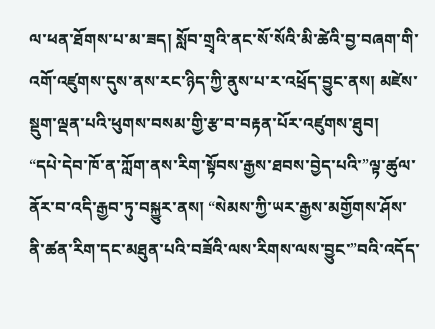ལ་ཕན་ཐོགས་པ་མ་ཟད། སློབ་གྲྭའི་ནང་སོ་སོའི་མི་ཚེའི་བྱ་བཞག་གི་འགོ་འཛུགས་དུས་ནས་རང་ཉིད་ཀྱི་ནུས་པ་ར་འཕྲོད་བྱུང་ནས། མཛེས་སྡུག་ལྡན་པའི་ཕུགས་བསམ་གྱི་རྩ་བ་བརྟན་པོར་འཛུགས་ཐུབ།
“དཔེ་དེབ་ཁོ་ན་ཀློག་ནས་རིག་སྟོབས་རྒྱས་ཐབས་བྱེད་པའི་”ལྟ་ཚུལ་ནོར་བ་འདི་རྒྱབ་ཏུ་བསྐྱུར་ནས། “སེམས་ཀྱི་ཡར་རྒྱས་མགྱོགས་ཤོས་ནི་ཚན་རིག་དང་མཐུན་པའི་བཟོའི་ལས་རིགས་ལས་བྱུང་”བའི་འདོད་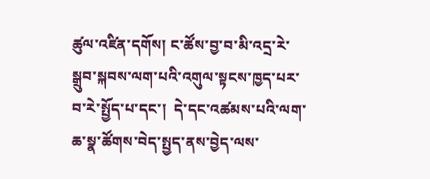ཚུལ་འཛིན་དགོས། ང་ཚོས་བྱ་བ་མི་འདྲ་རེ་སྒྲུབ་སྐབས་ལག་པའི་འགུལ་སྟངས་ཁྱད་པར་བ་རེ་སྤྱོད་པ་དང་།  དེ་དང་འཚམས་པའི་ལག་ཆ་སྣ་ཚོགས་བེད་སྤྱད་ནས་བྱེད་ལས་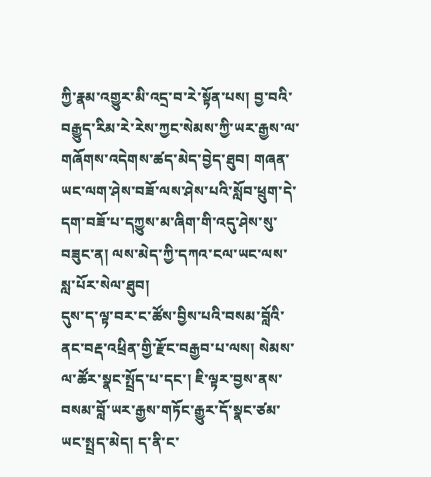ཀྱི་རྣམ་འགྱུར་མི་འདྲ་བ་རེ་སྟོན་པས། བྱ་བའི་བརྒྱུད་རིམ་རེ་རེས་ཀྱང་སེམས་ཀྱི་ཡར་རྒྱས་ལ་གཞོགས་འདེགས་ཚད་མེད་བྱེད་ཐུབ། གཞན་ཡང་ལག་ཤེས་བཟོ་ལས་ཤེས་པའི་སློབ་ཕྲུག་དེ་དག་བཟོ་པ་དཀྱུས་མ་ཞིག་གི་འདུ་ཤེས་སུ་བཟུང་ན། ལས་མེད་ཀྱི་དཀའ་ངལ་ཡང་ལས་སླ་པོར་སེལ་ཐུབ།
དུས་ད་ལྟ་བར་ང་ཚོས་བྱིས་པའི་བསམ་བློའི་ནང་བརྡ་འཕྲིན་གྱི་རྫོང་བརྒྱབ་པ་ལས། སེམས་ལ་ཚོར་སྣང་སྤྲོད་པ་དང་། ཇི་ལྟར་བྱས་ནས་བསམ་བློ་ཡར་རྒྱས་གཏོང་རྒྱུར་དོ་སྣང་ཙམ་ཡང་སྤྲད་མེད། ད་ནི་ང་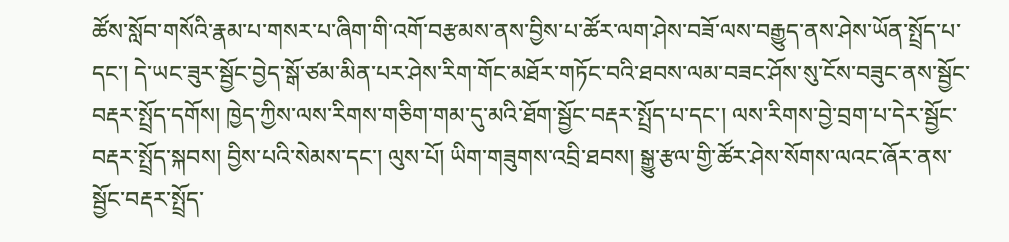ཚོས་སློབ་གསོའི་རྣམ་པ་གསར་པ་ཞིག་གི་འགོ་བརྩམས་ནས་བྱིས་པ་ཚོར་ལག་ཤེས་བཟོ་ལས་བརྒྱུད་ནས་ཤེས་ཡོན་སྤྲོད་པ་དང་། དེ་ཡང་ཟུར་སྦྱོང་བྱེད་སྒོ་ཙམ་མིན་པར་ཤེས་རིག་གོང་མཐོར་གཏོང་བའི་ཐབས་ལམ་བཟང་ཤོས་སུ་ངོས་བཟུང་ནས་སྦྱོང་བརྡར་སྤྲོད་དགོས། ཁྱེད་ཀྱིས་ལས་རིགས་གཅིག་གམ་དུ་མའི་ཐོག་སྦྱོང་བརྡར་སྤྲོད་པ་དང་། ལས་རིགས་བྱེ་བྲག་པ་དེར་སྦྱོང་བརྡར་སྤྲོད་སྐབས། བྱིས་པའི་སེམས་དང་། ལུས་པོ། ཡིག་གཟུགས་འབྲི་ཐབས། སྒྱུ་རྩལ་གྱི་ཚོར་ཤེས་སོགས་ལའང་ཞོར་ནས་སྦྱོང་བརྡར་སྤྲོད་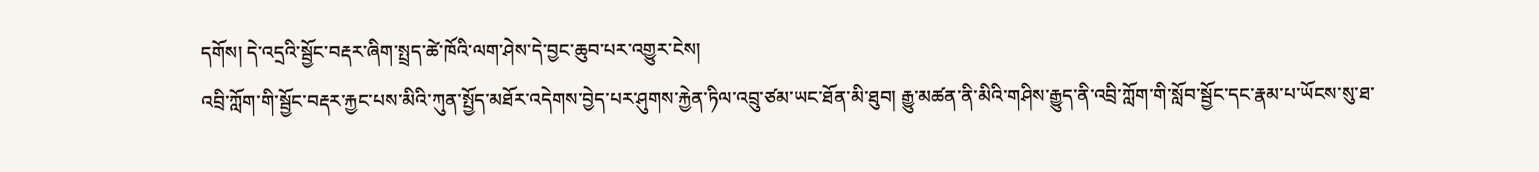དགོས། དེ་འདྲའི་སྦྱོང་བརྡར་ཞིག་སྤྲད་ཚེ་ཁོའི་ལག་ཤེས་དེ་བྱང་ཆུབ་པར་འགྱུར་ངེས།
འབྲི་ཀློག་གི་སྦྱོང་བརྡར་རྐྱང་པས་མིའི་ཀུན་སྤྱོད་མཐོར་འདེགས་བྱེད་པར་ཤུགས་རྐྱེན་ཏིལ་འབྲུ་ཙམ་ཡང་ཐོན་མི་ཐུབ། རྒྱུ་མཚན་ནི་མིའི་གཤིས་རྒྱུད་ནི་འབྲི་ཀློག་གི་སློབ་སྦྱོང་དང་རྣམ་པ་ཡོངས་སུ་ཐ་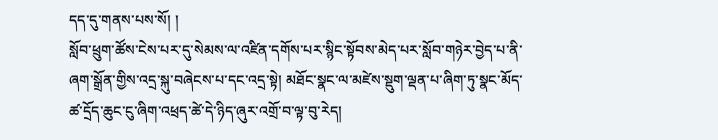དད་དུ་གནས་པས་སོ། །
སློབ་ཕྲུག་ཚོས་ངེས་པར་དུ་སེམས་ལ་འཛིན་དགོས་པར་སྙིང་སྟོབས་མེད་པར་སློབ་གཉེར་བྱེད་པ་ནི་ཞག་སྒྲོན་གྱིས་འདྲ་སྐུ་བཞེངས་པ་དང་འདྲ་སྟེ། མཐོང་སྣང་ལ་མཛེས་སྡུག་ལྡན་པ་ཞིག་ཏུ་སྣང་མོད་ཚ་དྲོད་ཆུང་ངུ་ཞིག་འཕྲད་ཚེ་དེ་ཉིད་ཞུར་འགྲོ་བ་ལྟ་བུ་རེད།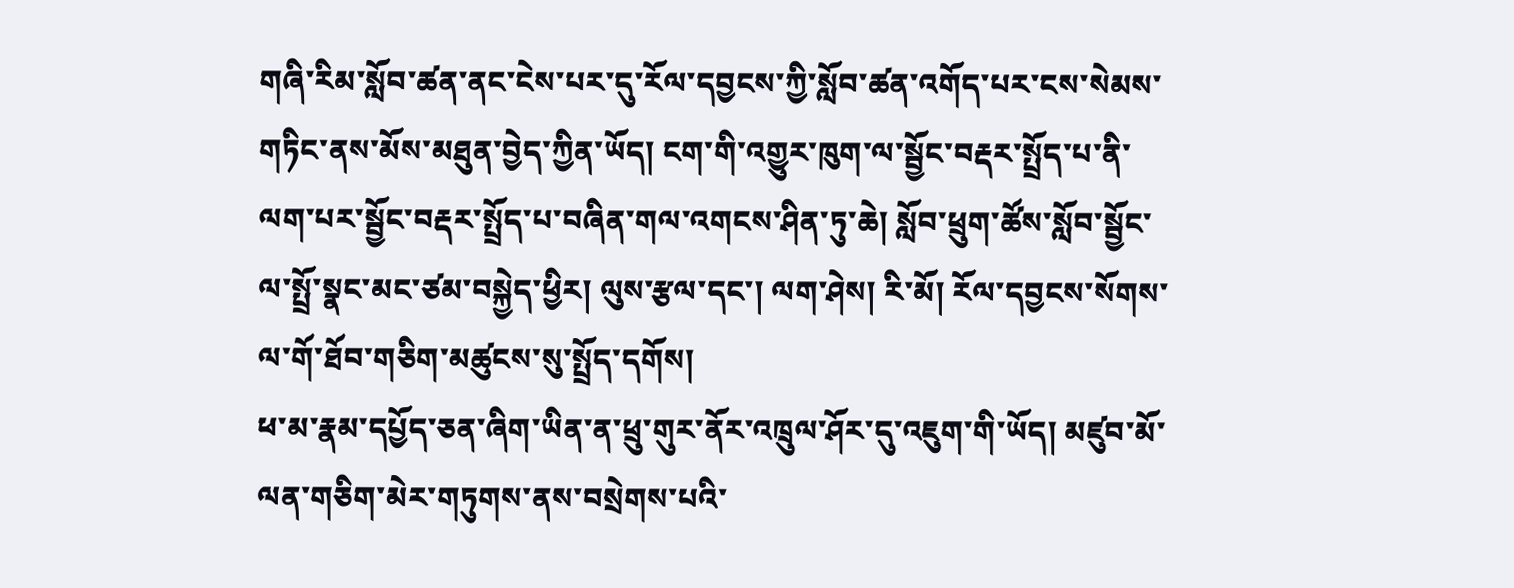གཞི་རིམ་སློབ་ཚན་ནང་ངེས་པར་དུ་རོལ་དབྱངས་ཀྱི་སློབ་ཚན་འགོད་པར་ངས་སེམས་གཏིང་ནས་མོས་མཐུན་བྱེད་ཀྱིན་ཡོད། ངག་གི་འགྱུར་ཁུག་ལ་སྦྱོང་བརྡར་སྤྲོད་པ་ནི་ལག་པར་སྦྱོང་བརྡར་སྤྲོད་པ་བཞིན་གལ་འགངས་ཤིན་ཏུ་ཆེ། སློབ་ཕྲུག་ཚོས་སློབ་སྦྱོང་ལ་སྤྲོ་སྣང་མང་ཙམ་བསྐྱེད་ཕྱིར། ལུས་རྩལ་དང་། ལག་ཤེས། རི་མོ། རོལ་དབྱངས་སོགས་ལ་གོ་ཐོབ་གཅིག་མཚུངས་སུ་སྤྲོད་དགོས།
ཕ་མ་རྣམ་དཔྱོད་ཅན་ཞིག་ཡིན་ན་ཕྲུ་གུར་ནོར་འཁྲུལ་ཤོར་དུ་འཇུག་གི་ཡོད། མཛུབ་མོ་ལན་གཅིག་མེར་གཏུགས་ནས་བསྲེགས་པའི་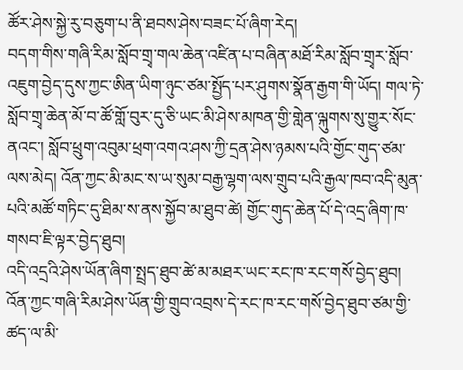ཚོར་ཤེས་སྐྱེ་རུ་བཅུག་པ་ནི་ཐབས་ཤེས་བཟང་པོ་ཞིག་རེད།
བདག་གིས་གཞི་རིམ་སློབ་གྲྭ་གལ་ཆེན་འཛིན་པ་བཞིན་མཐོ་རིམ་སློབ་གྲྭར་སློབ་འཇུག་བྱེད་དུས་ཀྱང་ཨིན་ཡིག་ཉུང་ཙམ་སྤྱོད་པར་ཤུགས་སྣོན་རྒྱག་གི་ཡོད། གལ་ཏེ་སློབ་གྲྭ་ཆེན་མོ་བ་ཚོ་གློ་བུར་དུ་ཅི་ཡང་མི་ཤེས་མཁན་གྱི་གླེན་ལྐུགས་སུ་གྱུར་སོང་ནའང་། སློབ་ཕྲུག་འབུམ་ཕྲག་འགའ་ཤས་ཀྱི་དྲན་ཤེས་ཉམས་པའི་གྱོང་གུད་ཙམ་ལས་མེད། འོན་ཀྱང་མི་མང་ས་ཡ་སུམ་བརྒྱ་ལྷག་ལས་གྲུབ་པའི་རྒྱལ་ཁབ་འདི་མུན་པའི་མཚོ་གཏིང་དུ་ཐིམ་ས་ནས་སྐྱོབ་མ་ཐུབ་ཚེ། གྱོང་གུད་ཆེན་པོ་དེ་འདྲ་ཞིག་ཁ་གསབ་ཇི་ལྟར་བྱེད་ཐུབ།
འདི་འདྲའི་ཤེས་ཡོན་ཞིག་སྤྲད་ཐུབ་ཚེ་མ་མཐར་ཡང་རང་ཁ་རང་གསོ་བྱེད་ཐུབ། འོན་ཀྱང་གཞི་རིམ་ཤེས་ཡོན་གྱི་གྲུབ་འབྲས་དེ་རང་ཁ་རང་གསོ་བྱེད་ཐུབ་ཙམ་གྱི་ཚད་ལ་མི་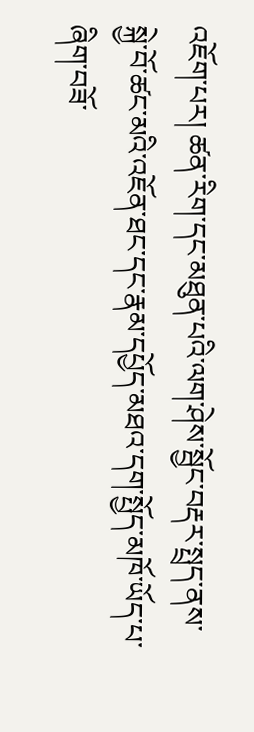འཇོག་པར། ཚན་རིག་དང་མཐུན་པའི་ལག་ཤེས་སྦྱོང་བརྡར་སྤྲད་ནས་སྐྱེ་བོ་ཚང་མའི་འཇོན་ཐང་དང་རྣམ་དཔྱོད་མཐའ་དག་སྤྱོད་མཁོ་ཡོད་པ་ཞིག་བཟོ་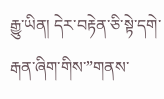རྒྱུ་ཡིན། དེར་བརྟེན་ཅི་སྟེ་དགེ་རྒན་ཞིག་གིས་”གནས་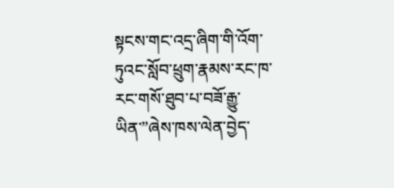སྟངས་གང་འདྲ་ཞིག་གི་འོག་ཏུའང་སློབ་ཕྲུག་རྣམས་རང་ཁ་རང་གསོ་ཐུབ་པ་བཟོ་རྒྱུ་ཡིན་”ཞེས་ཁས་ལེན་བྱེད་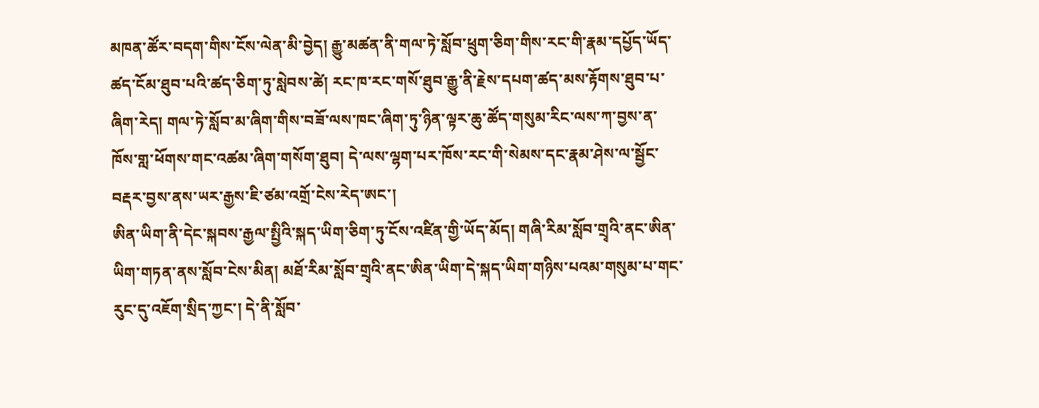མཁན་ཚོར་བདག་གིས་ངོས་ལེན་མི་བྱེད། རྒྱུ་མཚན་ནི་གལ་ཏེ་སློབ་ཕྲུག་ཅིག་གིས་རང་གི་རྣམ་དཔྱོད་ཡོད་ཚད་ངོམ་ཐུབ་པའི་ཚད་ཅིག་ཏུ་སླེབས་ཚེ། རང་ཁ་རང་གསོ་ཐུབ་རྒྱུ་ནི་རྗེས་དཔག་ཚད་མས་རྟོགས་ཐུབ་པ་ཞིག་རེད། གལ་ཏེ་སློབ་མ་ཞིག་གིས་བཟོ་ལས་ཁང་ཞིག་ཏུ་ཉིན་ལྟར་ཆུ་ཚོད་གསུམ་རིང་ལས་ཀ་བྱས་ན་ཁོས་གླ་ཕོགས་གང་འཚམ་ཞིག་གསོག་ཐུབ། དེ་ལས་ལྷག་པར་ཁོས་རང་གི་སེམས་དང་རྣམ་ཤེས་ལ་སྦྱོང་བརྡར་བྱས་ནས་ཡར་རྒྱས་ཇི་ཙམ་འགྲོ་ངེས་རེད་ཨང་།
ཨིན་ཡིག་ནི་དེང་སྐབས་རྒྱལ་སྤྱིའི་སྐད་ཡིག་ཅིག་ཏུ་ངོས་འཛིན་གྱི་ཡོད་མོད། གཞི་རིམ་སློབ་གྲྭའི་ནང་ཨིན་ཡིག་གཏན་ནས་སློབ་ངེས་མིན། མཐོ་རིམ་སློབ་གྲྭའི་ནང་ཨིན་ཡིག་དེ་སྐད་ཡིག་གཉིས་པའམ་གསུམ་པ་གང་རུང་དུ་འཇོག་སྲིད་ཀྱང་། དེ་ནི་སློབ་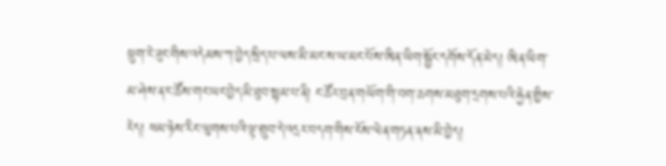ཕྲུག་རེ་ཟུང་གིས་འདེམས་ཀ་བྱེད་སྲིད་པ་ལས་མི་མང་ས་ཡ་མང་པོས་ཨིན་ཡིག་སྦྱོང་དགོས་དོན་མེད། ཨིན་ཡིག་མ་ཤེས་ན་ང་ཚོས་གང་ཡང་བྱེད་མི་ཐུབ་སྙམ་པ་ནི། ང་ཚོར་བྲན་གཡོག་གི་བག་ཆགས་མཐུག་དྲགས་པའི་རྐྱེན་གྱིས་རེད། ཕམ་ཉེས་རིང་ལུགས་པའི་ལྟ་གྲུབ་དེ་འདྲར་བདག་གིས་ངོས་ལེན་གཏན་ནས་མི་བྱེད།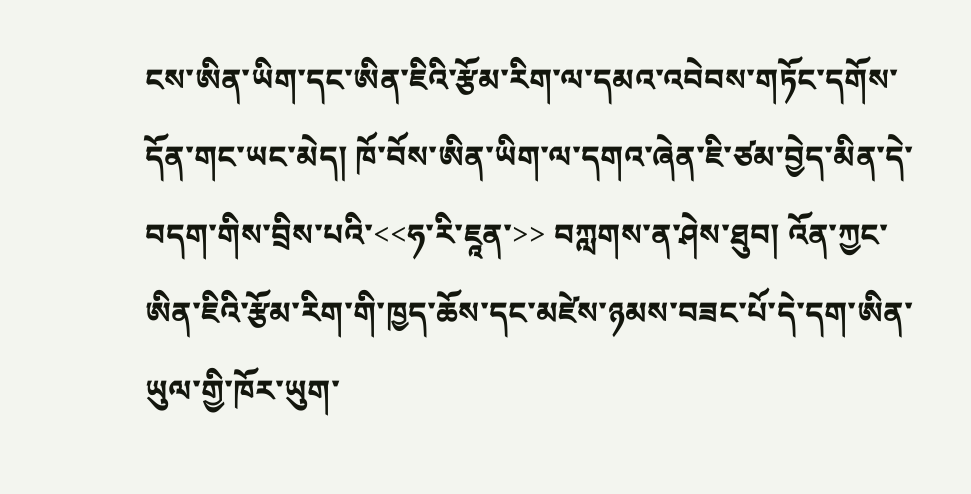ངས་ཨིན་ཡིག་དང་ཨིན་ཇིའི་རྩོམ་རིག་ལ་དམའ་འབེབས་གཏོང་དགོས་དོན་གང་ཡང་མེད། ཁོ་བོས་ཨིན་ཡིག་ལ་དགའ་ཞེན་ཇི་ཙམ་བྱེད་མིན་དེ་བདག་གིས་བྲིས་པའི་<<ཧ་རི་ཇཱན་>> བཀླགས་ན་ཤེས་ཐུབ། འོན་ཀྱང་ཨིན་ཇིའི་རྩོམ་རིག་གི་ཁྱད་ཆོས་དང་མཛེས་ཉམས་བཟང་པོ་དེ་དག་ཨིན་ཡུལ་གྱི་ཁོར་ཡུག་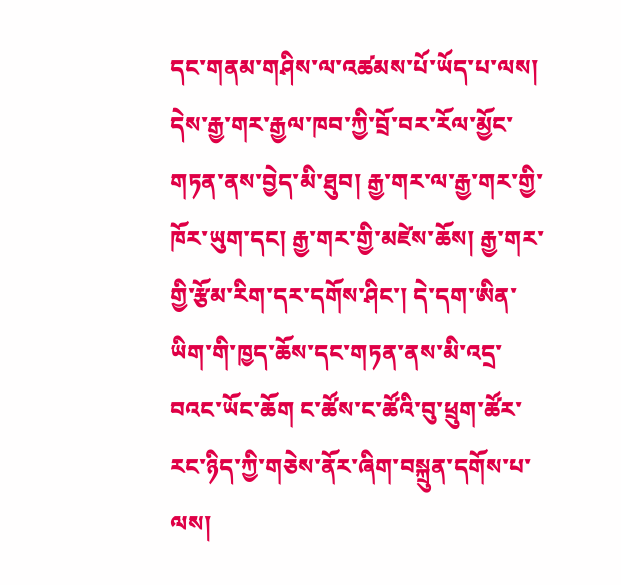དང་གནམ་གཤིས་ལ་འཚམས་པོ་ཡོད་པ་ལས། དེས་རྒྱ་གར་རྒྱལ་ཁབ་ཀྱི་བྲོ་བར་རོལ་མྱོང་གཏན་ནས་བྱེད་མི་ཐུབ། རྒྱ་གར་ལ་རྒྱ་གར་གྱི་ཁོར་ཡུག་དང། རྒྱ་གར་གྱི་མཛེས་ཆོས། རྒྱ་གར་གྱི་རྩོམ་རིག་དར་དགོས་ཤིང་། དེ་དག་ཨིན་ཡིག་གི་ཁྱད་ཆོས་དང་གཏན་ནས་མི་འདྲ་བའང་ཡོང་ཆོག ང་ཚོས་ང་ཚོའི་བུ་ཕྲུག་ཚོར་རང་ཉིད་ཀྱི་གཅེས་ནོར་ཞིག་བསྐྲུན་དགོས་པ་ལས།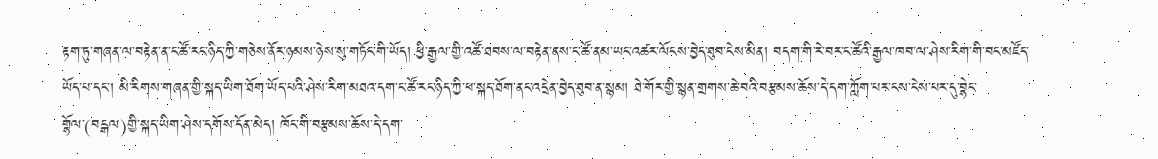རྟག་ཏུ་གཞན་ལ་བརྟེན་ན་ང་ཚོ་རང་ཉིད་ཀྱི་གཅེས་ནོར་ཉམས་ཉེས་སུ་གཏོང་གི་ཡོད། ཕྱི་རྒྱལ་གྱི་འཚོ་ཐབས་ལ་བརྟེན་ནས་ང་ཚོ་ནམ་ཡང་འཚར་ལོངས་བྱེད་ཐུབ་ངེས་མིན། བདག་གི་རེ་བར་ང་ཚོའི་རྒྱལ་ཁབ་ལ་ཤེས་རིག་གི་བང་མཛོད་ཡོད་པ་དང་། མི་རིགས་གཞན་གྱི་སྐད་ཡིག་ཐོག་ཡོད་པའི་ཤེས་རིག་མཐའ་དག་ང་ཚོ་རང་ཉིད་ཀྱི་ཕ་སྐད་ཐོག་ནང་འདྲེན་བྱེད་ཐུབ་ན་སྙམ། ཐེ་གོར་གྱི་སྙན་གྲགས་ཆེ་བའི་བརྩམས་ཆོས་དེ་དག་ཀློག་པར་ངས་ངེས་པར་དུ་བྷེང་གྷོལ་(བངྒལ)གྱི་སྐད་ཡིག་ཤེས་དགོས་དོན་མེད། ཁོང་གི་བརྩམས་ཆོས་དེ་དག་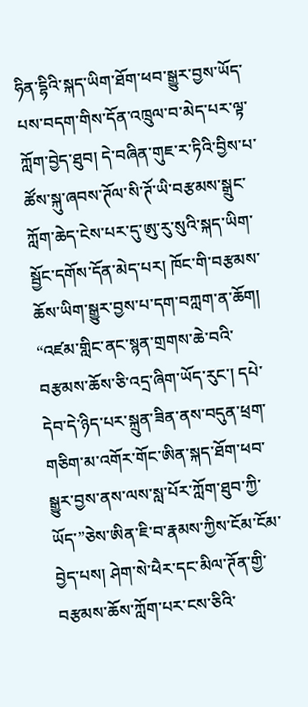ཧིན་དྷིའི་སྐད་ཡིག་ཐོག་ཕབ་སྒྱུར་བྱས་ཡོད་པས་བདག་གིས་དོན་འཁྲུལ་བ་མེད་པར་ལྟ་ཀློག་བྱེད་ཐུབ། དེ་བཞིན་གུཇ་ར་ཏིའི་བྱིས་པ་ཚོས་སྐུ་ཞབས་ཊོལ་སི་ཊོ་ཡི་བརྩམས་སྒྲུང་ཀློག་ཆེད་ངེས་པར་དུ་ཨུ་རུ་སུའི་སྐད་ཡིག་སྦྱོང་དགོས་དོན་མེད་པར། ཁོང་གི་བརྩམས་ཆོས་ཡིག་སྒྱུར་བྱས་པ་དག་བཀླག་ན་ཆོག། “འཛམ་གླིང་ནང་སྙན་གྲགས་ཆེ་བའི་བརྩམས་ཆོས་ཅི་འདྲ་ཞིག་ཡོད་རུང་། དཔེ་དེབ་དེ་ཉིད་པར་སྐྲུན་ཟིན་ནས་བདུན་ཕྲག་གཅིག་མ་འགོར་གོང་ཨིན་སྐད་ཐོག་ཕབ་སྒྱུར་བྱས་ནས་ལས་སླ་པོར་ཀློག་ཐུབ་ཀྱི་ཡོད་”ཅེས་ཨིན་ཇི་བ་རྣམས་ཀྱིས་ངོམ་ངོམ་བྱེད་པས། ཤེག་སེ་ཕཻར་དང་མིལ་ཊོན་གྱི་བརྩམས་ཆོས་ཀློག་པར་ངས་ཅིའི་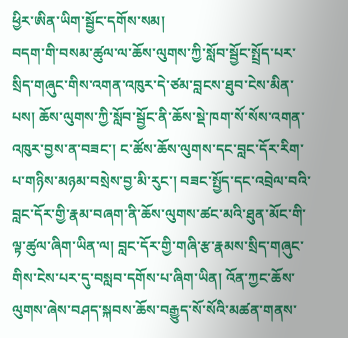ཕྱིར་ཨིན་ཡིག་སྦྱོང་དགོས་སམ།
བདག་གི་བསམ་ཚུལ་ལ་ཆོས་ལུགས་ཀྱི་སློབ་སྦྱོང་སྤྲོད་པར་སྲིད་གཞུང་གིས་འགན་འཁུར་དེ་ཙམ་བླངས་ཐུབ་ངེས་མིན་པས། ཆོས་ལུགས་ཀྱི་སློབ་སྦྱོང་ནི་ཆོས་སྡེ་ཁག་སོ་སོས་འགན་འཁུར་བྱས་ན་བཟང་། ང་ཚོས་ཆོས་ལུགས་དང་བླང་དོར་རིག་པ་གཉིས་མཉམ་བསྲེས་བྱ་མི་རུང་། བཟང་སྤྱོད་དང་འབྲེལ་བའི་བླང་དོར་གྱི་རྣམ་བཞག་ནི་ཆོས་ལུགས་ཚང་མའི་ཐུན་མོང་གི་ལྟ་ཚུལ་ཞིག་ཡིན་ལ། བླང་དོར་གྱི་གཞི་རྩ་རྣམས་སྲིད་གཞུང་གིས་ངེས་པར་དུ་བསླབ་དགོས་པ་ཞིག་ཡིན། འོན་ཀྱང་ཆོས་ལུགས་ཞེས་བཤད་སྐབས་ཆོས་བརྒྱུད་སོ་སོའི་མཚན་གནས་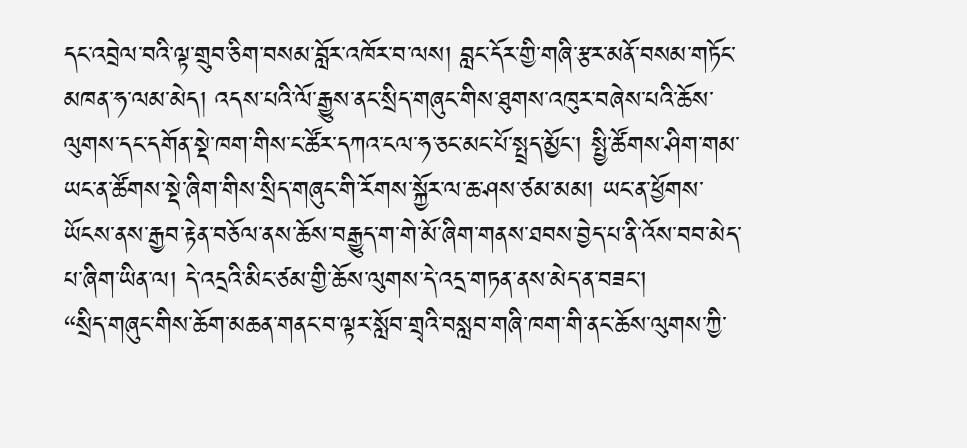དང་འབྲེལ་བའི་ལྟ་གྲུབ་ཅིག་བསམ་བློར་འཁོར་བ་ལས། བླང་དོར་གྱི་གཞི་རྩར་མནོ་བསམ་གཏོང་མཁན་ཧ་ལམ་མེད། འདས་པའི་ལོ་རྒྱུས་ནང་སྲིད་གཞུང་གིས་ཐུགས་འཁུར་བཞེས་པའི་ཆོས་ལུགས་དང་དགོན་སྡེ་ཁག་གིས་ང་ཚོར་དཀའ་ངལ་ཧ་ཅང་མང་པོ་སྤྲད་མྱོང་། སྤྱི་ཚོགས་ཤིག་གམ་ཡང་ན་ཚོགས་སྡེ་ཞིག་གིས་སྲིད་གཞུང་གི་རོགས་སྐྱོར་ལ་ཆ་ཤས་ཙམ་མམ། ཡང་ན་ཕྱོགས་ཡོངས་ནས་རྒྱབ་རྟེན་བཅོལ་ནས་ཆོས་བརྒྱུད་ག་གེ་མོ་ཞིག་གནས་ཐབས་བྱེད་པ་ནི་འོས་བབ་མེད་པ་ཞིག་ཡིན་ལ། དེ་འདྲའི་མིང་ཙམ་གྱི་ཆོས་ལུགས་དེ་འདྲ་གཏན་ནས་མེད་ན་བཟང་།
“སྲིད་གཞུང་གིས་ཆོག་མཆན་གནང་བ་ལྟར་སློབ་གྲྭའི་བསླབ་གཞི་ཁག་གི་ནང་ཆོས་ལུགས་ཀྱི་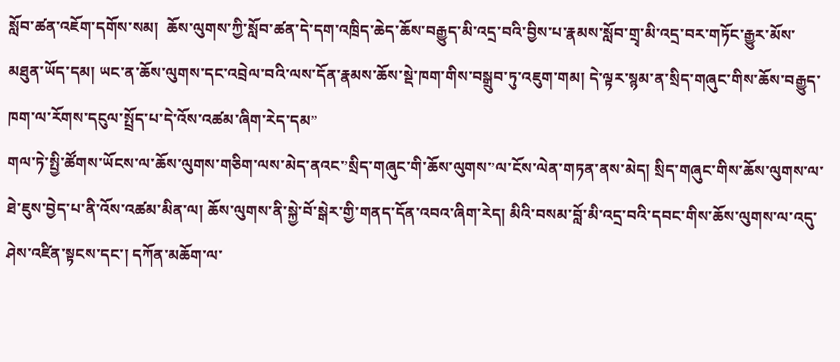སློབ་ཚན་འཇོག་དགོས་སམ།  ཆོས་ལུགས་ཀྱི་སློབ་ཚན་དེ་དག་འཁྲིད་ཆེད་ཆོས་བརྒྱུད་མི་འདྲ་བའི་བྱིས་པ་རྣམས་སློབ་གྲྭ་མི་འདྲ་བར་གཏོང་རྒྱུར་མོས་མཐུན་ཡོད་དམ། ཡང་ན་ཆོས་ལུགས་དང་འབྲེལ་བའི་ལས་དོན་རྣམས་ཆོས་སྡེ་ཁག་གིས་བསྒྲུབ་ཏུ་འཇུག་གམ། དེ་ལྟར་སྙམ་ན་སྲིད་གཞུང་གིས་ཆོས་བརྒྱུད་ཁག་ལ་རོགས་དངུལ་སྤྲོད་པ་དེ་འོས་འཚམ་ཞིག་རེད་དམ”
གལ་ཏེ་སྤྱི་ཚོགས་ཡོངས་ལ་ཆོས་ལུགས་གཅིག་ལས་མེད་ནའང་’སྲིད་གཞུང་གི་ཆོས་ལུགས་’ལ་ངོས་ལེན་གཏན་ནས་མེད། སྲིད་གཞུང་གིས་ཆོས་ལུགས་ལ་ཐེ་ཇུས་བྱེད་པ་ནི་འོས་འཚམ་མིན་ལ། ཆོས་ལུགས་ནི་སྐྱེ་བོ་སྒེར་གྱི་གནད་དོན་འབའ་ཞིག་རེད། མིའི་བསམ་བློ་མི་འདྲ་བའི་དབང་གིས་ཆོས་ལུགས་ལ་འདུ་ཤེས་འཛིན་སྟངས་དང་། དཀོན་མཆོག་ལ་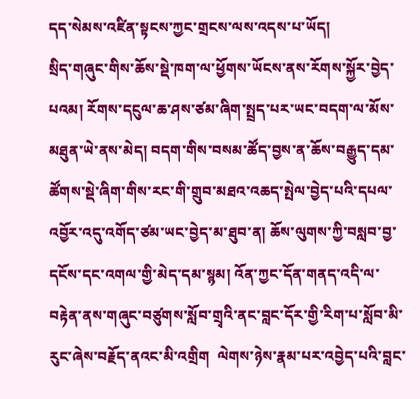དད་སེམས་འཛིན་སྟངས་ཀྱང་གྲངས་ལས་འདས་པ་ཡོད།
སྲིད་གཞུང་གིས་ཆོས་སྡེ་ཁག་ལ་ཕྱོགས་ཡོངས་ནས་རོགས་སྐྱོར་བྱེད་པའམ། རོགས་དངུལ་ཆ་ཤས་ཙམ་ཞིག་སྤྲད་པར་ཡང་བདག་ལ་མོས་མཐུན་ཡེ་ནས་མེད། བདག་གིས་བསམ་ཚོད་བྱས་ན་ཆོས་བརྒྱུད་དམ་ཚོགས་སྡེ་ཞིག་གིས་རང་གི་གྲུབ་མཐའ་འཆད་སྤེལ་བྱེད་པའི་དཔལ་འབྱོར་འདུ་འགོད་ཙམ་ཡང་བྱེད་མ་ཐུབ་ན། ཆོས་ལུགས་ཀྱི་བསླབ་བྱ་དངོས་དང་འགལ་གྱི་མེད་དམ་སྙམ། འོན་ཀྱང་དོན་གནད་འདི་ལ་བརྟེན་ནས་གཞུང་བཙུགས་སློབ་གྲྭའི་ནང་བླང་དོར་གྱི་རིག་པ་སློབ་མི་རུང་ཞེས་བརྗོད་ནའང་མི་འགྲིག  ལེགས་ཉེས་རྣམ་པར་འབྱེད་པའི་བླང་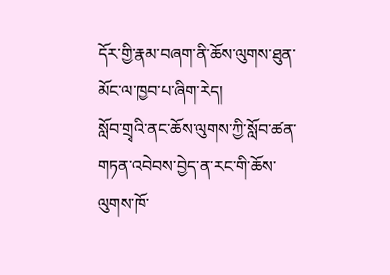དོར་གྱི་རྣམ་བཞག་ནི་ཆོས་ལུགས་ཐུན་མོང་ལ་ཁྱབ་པ་ཞིག་རེད།
སློབ་གྲྭའི་ནང་ཆོས་ལུགས་ཀྱི་སློབ་ཚན་གཏན་འབེབས་བྱེད་ན་རང་གི་ཆོས་ལུགས་ཁོ་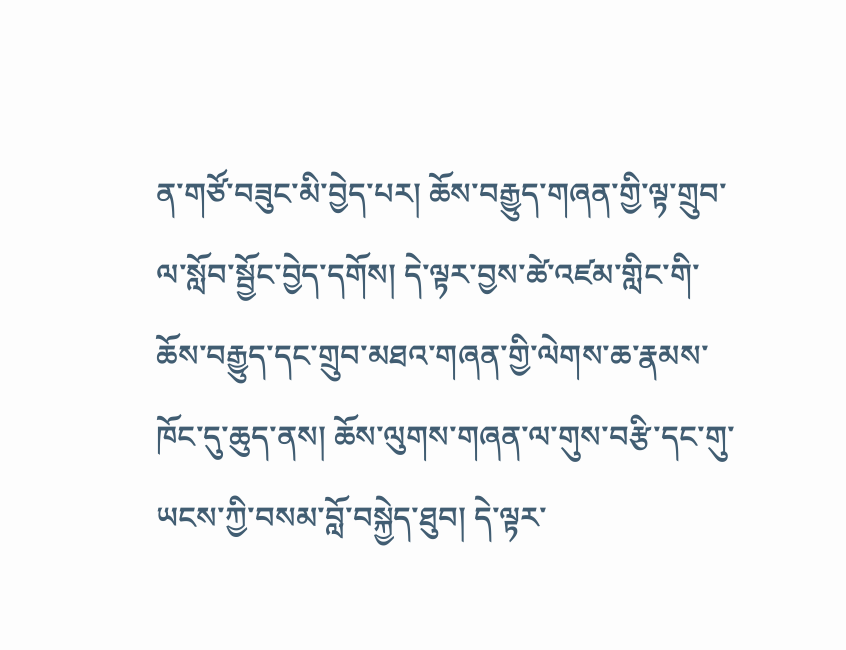ན་གཙོ་བཟུང་མི་བྱེད་པར། ཆོས་བརྒྱུད་གཞན་གྱི་ལྟ་གྲུབ་ལ་སློབ་སྦྱོང་བྱེད་དགོས། དེ་ལྟར་བྱས་ཚེ་འཛམ་གླིང་གི་ཆོས་བརྒྱུད་དང་གྲུབ་མཐའ་གཞན་གྱི་ལེགས་ཆ་རྣམས་ཁོང་དུ་ཆུད་ནས། ཆོས་ལུགས་གཞན་ལ་གུས་བརྩི་དང་གུ་ཡངས་ཀྱི་བསམ་བློ་བསྐྱེད་ཐུབ། དེ་ལྟར་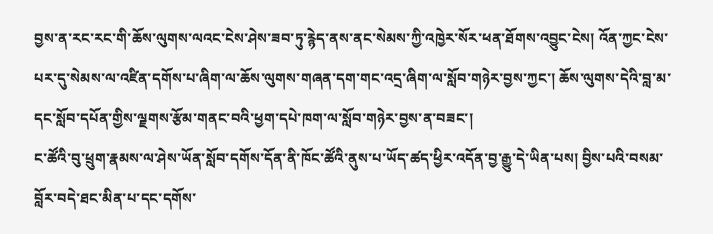བྱས་ན་རང་རང་གི་ཆོས་ལུགས་ལའང་ངེས་ཤེས་ཟབ་ཏུ་རྙེད་ནས་ནང་སེམས་ཀྱི་འཁྱེར་སོར་ཕན་ཐོགས་འབྱུང་ངེས། འོན་ཀྱང་ངེས་པར་དུ་སེམས་ལ་འཛིན་དགོས་པ་ཞིག་ལ་ཆོས་ལུགས་གཞན་དག་གང་འདྲ་ཞིག་ལ་སློབ་གཉེར་བྱས་ཀྱང་། ཆོས་ལུགས་དེའི་བླ་མ་དང་སློབ་དཔོན་གྱིས་ལྗགས་རྩོམ་གནང་བའི་ཕྱག་དཔེ་ཁག་ལ་སློབ་གཉེར་བྱས་ན་བཟང་།
ང་ཚོའི་བུ་ཕྲུག་རྣམས་ལ་ཤེས་ཡོན་སློབ་དགོས་དོན་ནི་ཁོང་ཚོའི་ནུས་པ་ཡོད་ཚད་ཕྱིར་འདོན་བྱ་རྒྱུ་དེ་ཡིན་པས། བྱིས་པའི་བསམ་བློར་བདེ་ཐང་མིན་པ་དང་དགོས་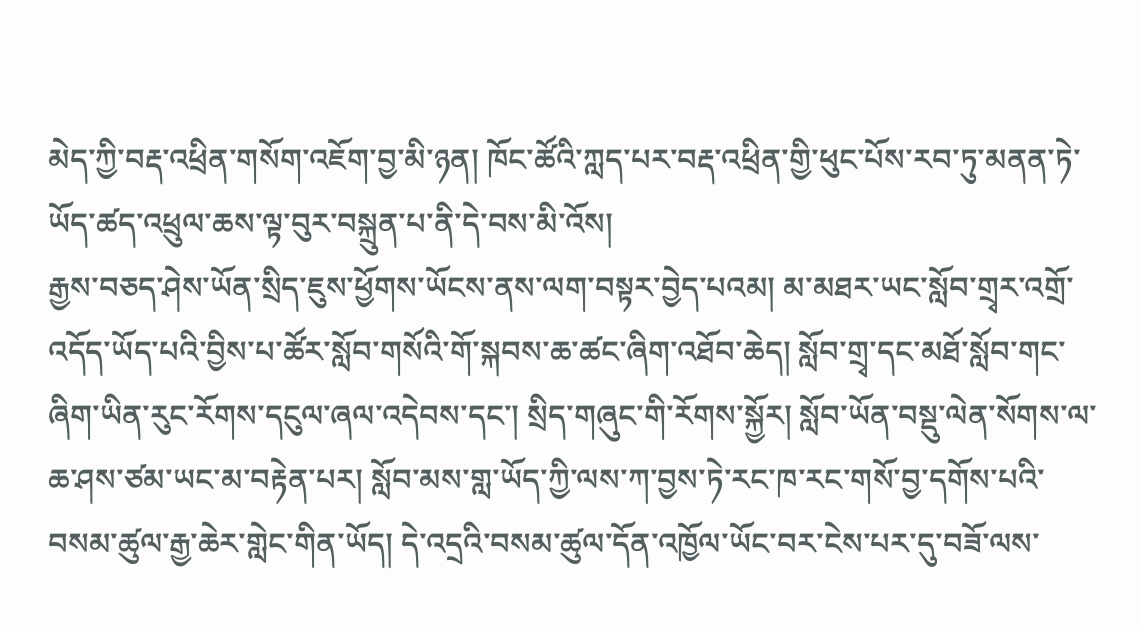མེད་ཀྱི་བརྡ་འཕྲིན་གསོག་འཇོག་བྱ་མི་ཉན། ཁོང་ཚོའི་ཀླད་པར་བརྡ་འཕྲིན་གྱི་ཕུང་པོས་རབ་ཏུ་མནན་ཏེ་ཡོད་ཚད་འཕྲུལ་ཆས་ལྟ་བུར་བསྐྲུན་པ་ནི་དེ་བས་མི་འོས།
རྒྱས་བཅད་ཤེས་ཡོན་སྲིད་ཇུས་ཕྱོགས་ཡོངས་ནས་ལག་བསྟར་བྱེད་པའམ། མ་མཐར་ཡང་སློབ་གྲྭར་འགྲོ་འདོད་ཡོད་པའི་བྱིས་པ་ཚོར་སློབ་གསོའི་གོ་སྐབས་ཆ་ཚང་ཞིག་འཐོབ་ཆེད། སློབ་གྲྭ་དང་མཐོ་སློབ་གང་ཞིག་ཡིན་རུང་རོགས་དངུལ་ཞལ་འདེབས་དང་། སྲིད་གཞུང་གི་རོགས་སྐྱོར། སློབ་ཡོན་བསྡུ་ལེན་སོགས་ལ་ཆ་ཤས་ཙམ་ཡང་མ་བརྟེན་པར། སློབ་མས་གླ་ཡོད་ཀྱི་ལས་ཀ་བྱས་ཏེ་རང་ཁ་རང་གསོ་བྱ་དགོས་པའི་བསམ་ཚུལ་རྒྱ་ཆེར་གླེང་གིན་ཡོད། དེ་འདྲའི་བསམ་ཚུལ་དོན་འཁྱོལ་ཡོང་བར་ངེས་པར་དུ་བཟོ་ལས་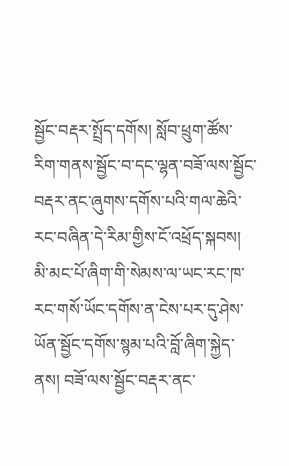སྦྱོང་བརྡར་སྤྲོད་དགོས། སློབ་ཕྲུག་ཚོས་རིག་གནས་སྦྱོང་བ་དང་ལྷན་བཟོ་ལས་སྦྱོང་བརྡར་ནང་ཞུགས་དགོས་པའི་གལ་ཆེའི་རང་བཞིན་དེ་རིམ་གྱིས་ངོ་འཕྲོད་སྐབས། མི་མང་པོ་ཞིག་གི་སེམས་ལ་ཡང་རང་ཁ་རང་གསོ་ཡོང་དགོས་ན་ངེས་པར་དུ་ཤེས་ཡོན་སྦྱོང་དགོས་སྙམ་པའི་བློ་ཞིག་སྐྱེད་ནས། བཟོ་ལས་སྦྱོང་བརྡར་ནང་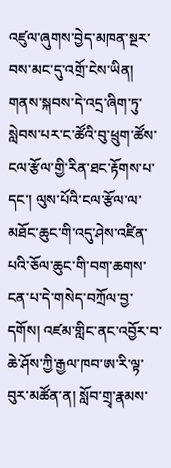འཛུལ་ཞུགས་བྱེད་མཁན་སྔར་བས་མང་དུ་འགྲོ་ངེས་ཡིན། གནས་སྐབས་དེ་འདྲ་ཞིག་ཏུ་སླེབས་པར་ང་ཚོའི་བུ་ཕྲུག་ཚོས་ངལ་རྩོལ་གྱི་རིན་ཐང་རྟོགས་པ་དང་། ལུས་པོའི་ངལ་རྩོལ་ལ་མཐོང་ཆུང་གི་འདུ་ཤེས་འཛིན་པའི་ཅོལ་ཆུང་གི་བག་ཆགས་ངན་པ་དེ་གསེད་བཀྲོལ་བྱ་དགོས། འཛམ་གླིང་ནང་འབྱོར་བ་ཆེ་ཤོས་ཀྱི་རྒྱལ་ཁབ་ཨ་རི་ལྟ་བུར་མཚོན་ན། སློབ་གྲྭ་རྣམས་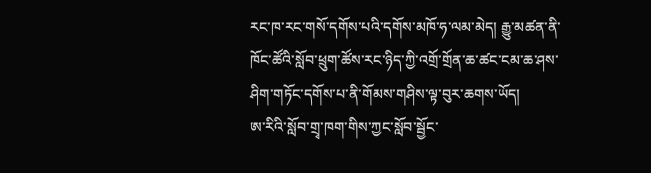རང་ཁ་རང་གསོ་དགོས་པའི་དགོས་མཁོ་ཧ་ལམ་མེད། རྒྱུ་མཚན་ནི་ཁོང་ཚོའི་སློབ་ཕྲུག་ཚོས་རང་ཉིད་ཀྱི་འགྲོ་གྲོན་ཆ་ཚང་ངམ་ཆ་ཤས་ཤིག་གཏོང་དགོས་པ་ནི་གོམས་གཤིས་ལྟ་བུར་ཆགས་ཡོད།
ཨ་རིའི་སློབ་གྲྭ་ཁག་གིས་ཀྱང་སློབ་སྦྱོང་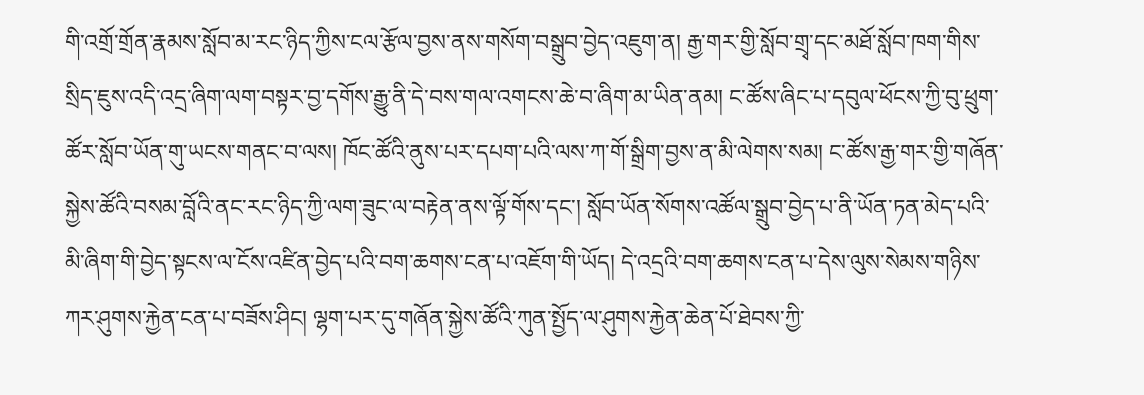གི་འགྲོ་གྲོན་རྣམས་སློབ་མ་རང་ཉིད་ཀྱིས་ངལ་རྩོལ་བྱས་ནས་གསོག་བསྒྲུབ་བྱེད་འཇུག་ན། རྒྱ་གར་གྱི་སློབ་གྲྭ་དང་མཐོ་སློབ་ཁག་གིས་སྲིད་ཇུས་འདི་འདྲ་ཞིག་ལག་བསྟར་བྱ་དགོས་རྒྱུ་ནི་དེ་བས་གལ་འགངས་ཆེ་བ་ཞིག་མ་ཡིན་ནམ། ང་ཚོས་ཞིང་པ་དབུལ་ཕོངས་ཀྱི་བུ་ཕྲུག་ཚོར་སློབ་ཡོན་གུ་ཡངས་གནང་བ་ལས། ཁོང་ཚོའི་ནུས་པར་དཔག་པའི་ལས་ཀ་གོ་སྒྲིག་བྱས་ན་མི་ལེགས་སམ། ང་ཚོས་རྒྱ་གར་གྱི་གཞོན་སྐྱེས་ཚོའི་བསམ་བློའི་ནང་རང་ཉིད་ཀྱི་ལག་ཟུང་ལ་བརྟེན་ནས་ལྟོ་གོས་དང་། སློབ་ཡོན་སོགས་འཚོལ་སྒྲུབ་བྱེད་པ་ནི་ཡོན་ཏན་མེད་པའི་མི་ཞིག་གི་བྱེད་སྟངས་ལ་ངོས་འཛིན་བྱེད་པའི་བག་ཆགས་ངན་པ་འཇོག་གི་ཡོད། དེ་འདྲའི་བག་ཆགས་ངན་པ་དེས་ལུས་སེམས་གཉིས་ཀར་ཤུགས་རྐྱེན་ངན་པ་བཟོས་ཤིང། ལྷག་པར་དུ་གཞོན་སྐྱེས་ཚོའི་ཀུན་སྤྱོད་ལ་ཤུགས་རྐྱེན་ཆེན་པོ་ཐེབས་ཀྱི་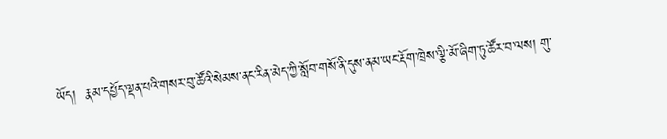ཡོད།  རྣམ་དཔྱོད་ལྡན་པའི་གསར་བུ་ཚོའི་སེམས་ནང་རིན་མེད་ཀྱི་སློབ་གསོ་ནི་དུས་ནམ་ཡང་རྡོག་ཁྲེས་ལྕི་མོ་ཞིག་ཏུ་ཚོར་བ་ལས། གུ་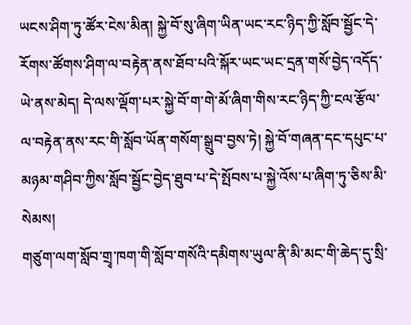ཡངས་ཤིག་ཏུ་ཚོར་ངེས་མིན། སྐྱེ་བོ་སུ་ཞིག་ཡིན་ཡང་རང་ཉིད་ཀྱི་སློབ་སྦྱོང་དེ་རོགས་ཚོགས་ཤིག་ལ་བརྟེན་ནས་ཐོབ་པའི་སྐོར་ཡང་ཡང་དྲན་གསོ་བྱེད་འདོད་ཡེ་ནས་མེད། དེ་ལས་ལྡོག་པར་སྐྱེ་བོ་ག་གེ་མོ་ཞིག་གིས་རང་ཉིད་ཀྱི་ངལ་རྩོལ་ལ་བརྟེན་ནས་རང་གི་སློབ་ཡོན་གསོག་སྒྲུབ་བྱས་ཏེ། སྐྱེ་བོ་གཞན་དང་དཔུང་པ་མཉམ་གཤིབ་ཀྱིས་སློབ་སྦྱོང་བྱེད་ཐུབ་པ་དེ་སྤོབས་པ་སྐྱེ་འོས་པ་ཞིག་ཏུ་ཅིས་མི་སེམས།
གཙུག་ལག་སློབ་གྲྭ་ཁག་གི་སློབ་གསོའི་དམིགས་ཡུལ་ནི་མི་མང་གི་ཆེད་དུ་སྲི་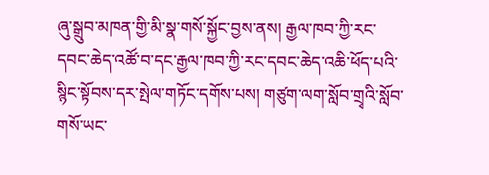ཞུ་སྒྲུབ་མཁན་གྱི་མི་སྣ་གསོ་སྐྱོང་བྱས་ནས། རྒྱལ་ཁབ་ཀྱི་རང་དབང་ཆེད་འཚོ་བ་དང་རྒྱལ་ཁབ་ཀྱི་རང་དབང་ཆེད་འཆི་ཕོད་པའི་སྙིང་སྟོབས་དར་སྤེལ་གཏོང་དགོས་པས། གཙུག་ལག་སློབ་གྲྭའི་སློབ་གསོ་ཡང་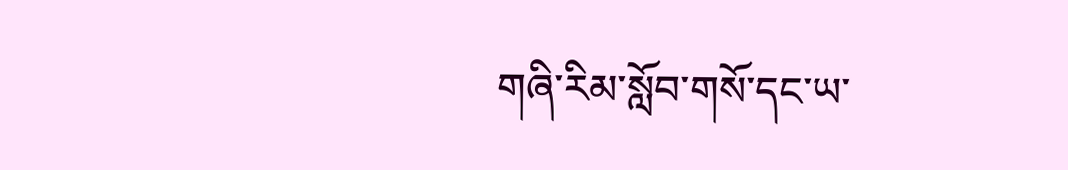གཞི་རིམ་སློབ་གསོ་དང་ཡ་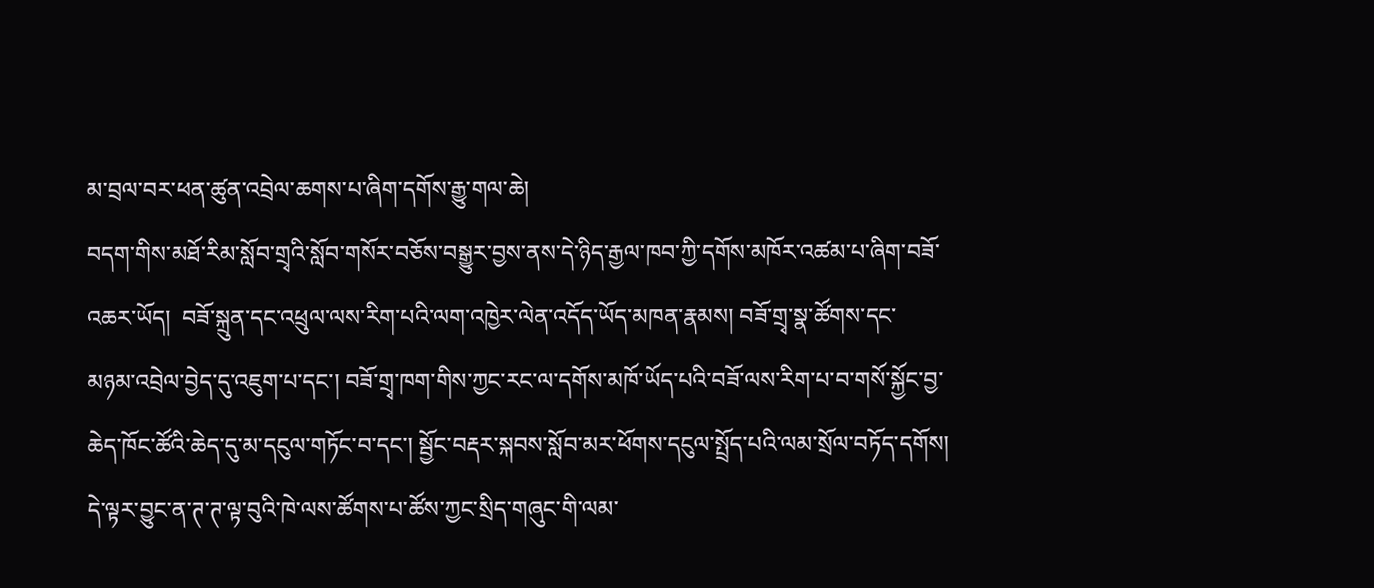མ་བྲལ་བར་ཕན་ཚུན་འབྲེལ་ཆགས་པ་ཞིག་དགོས་རྒྱུ་གལ་ཆེ།
བདག་གིས་མཐོ་རིམ་སློབ་གྲྭའི་སློབ་གསོར་བཅོས་བསྒྱུར་བྱས་ནས་དེ་ཉིད་རྒྱལ་ཁབ་ཀྱི་དགོས་མཁོར་འཚམ་པ་ཞིག་བཟོ་འཆར་ཡོད།  བཟོ་སྐྲུན་དང་འཕྲུལ་ལས་རིག་པའི་ལག་འཁྱེར་ལེན་འདོད་ཡོད་མཁན་རྣམས། བཟོ་གྲྭ་སྣ་ཚོགས་དང་མཉམ་འབྲེལ་བྱེད་དུ་འཇུག་པ་དང་། བཟོ་གྲྭ་ཁག་གིས་ཀྱང་རང་ལ་དགོས་མཁོ་ཡོད་པའི་བཟོ་ལས་རིག་པ་བ་གསོ་སྐྱོང་བྱ་ཆེད་ཁོང་ཚོའི་ཆེད་དུ་མ་དངུལ་གཏོང་བ་དང་། སྦྱོང་བརྡར་སྐབས་སློབ་མར་ཕོགས་དངུལ་སྤྲོད་པའི་ལམ་སྲོལ་བཏོད་དགོས། དེ་ལྟར་བྱུང་ན་ཊ་ཊ་ལྟ་བུའི་ཁེ་ལས་ཚོགས་པ་ཚོས་ཀྱང་སྲིད་གཞུང་གི་ལམ་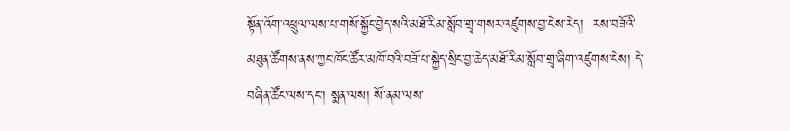སྟོན་འོག་འཕྲུལ་ལས་པ་གསོ་སྐྱོང་བྱེད་སའི་མཐོ་རིམ་སློབ་གྲྭ་གསར་འཛུགས་བྱ་ངེས་རེད།  རས་བཟོའི་མཐུན་ཚོགས་ནས་ཀྱང་ཁོང་ཚོར་མཁོ་བའི་བཟོ་པ་སྐྱེད་སྲིང་བྱ་ཆེད་མཐོ་རིམ་སློབ་གྲྭ་ཞིག་འཛུགས་ངེས། དེ་བཞིན་ཚོང་ལས་དང་། སྨན་ལས། སོ་ནམ་ལས་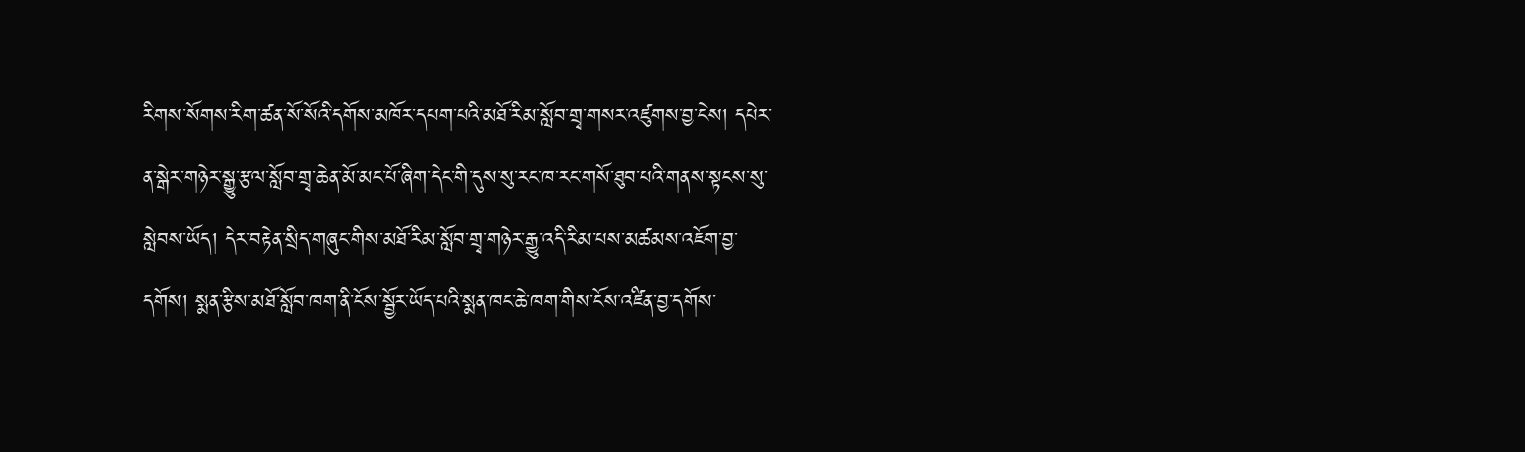རིགས་སོགས་རིག་ཚན་སོ་སོའི་དགོས་མཁོར་དཔག་པའི་མཐོ་རིམ་སློབ་གྲྭ་གསར་འཛུགས་བྱ་ངེས། དཔེར་ན་སྒེར་གཉེར་སྒྱུ་རྩལ་སློབ་གྲྭ་ཆེན་མོ་མང་པོ་ཞིག་དེང་གི་དུས་སུ་རང་ཁ་རང་གསོ་ཐུབ་པའི་གནས་སྟངས་སུ་སླེབས་ཡོད། དེར་བརྟེན་སྲིད་གཞུང་གིས་མཐོ་རིམ་སློབ་གྲྭ་གཉེར་རྒྱུ་འདི་རིམ་པས་མཚམས་འཇོག་བྱ་དགོས། སྨན་རྩིས་མཐོ་སློབ་ཁག་ནི་ངོས་སྦྱོར་ཡོད་པའི་སྨན་ཁང་ཆེ་ཁག་གིས་ངོས་འཛིན་བྱ་དགོས་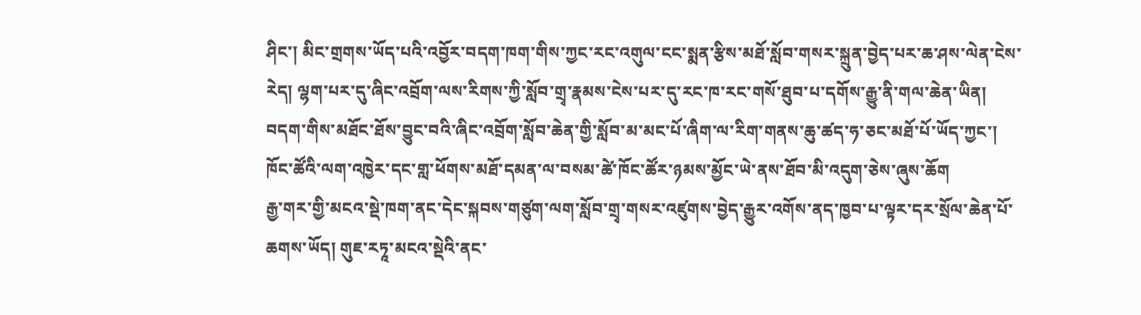ཤིང་། མིང་གྲགས་ཡོད་པའི་འབྱོར་བདག་ཁག་གིས་ཀྱང་རང་འགུལ་ངང་སྨན་རྩིས་མཐོ་སློབ་གསར་སྐྲུན་བྱེད་པར་ཆ་ཤས་ལེན་ངེས་རེད། ལྷག་པར་དུ་ཞིང་འབྲོག་ལས་རིགས་ཀྱི་སློབ་གྲྭ་རྣམས་ངེས་པར་དུ་རང་ཁ་རང་གསོ་ཐུབ་པ་དགོས་རྒྱུ་ནི་གལ་ཆེན་ཡིན། བདག་གིས་མཐོང་ཐོས་བྱུང་བའི་ཞིང་འབྲོག་སློབ་ཆེན་གྱི་སློབ་མ་མང་པོ་ཞིག་ལ་རིག་གནས་ཆུ་ཚད་ཧ་ཅང་མཐོ་པོ་ཡོད་ཀྱང་། ཁོང་ཚོའི་ལག་འཁྱེར་དང་གླ་ཕོགས་མཐོ་དམན་ལ་བསམ་ཚེ་ཁོང་ཚོར་ཉམས་མྱོང་ཡེ་ནས་ཐོབ་མི་འདུག་ཅེས་ཞུས་ཆོག
རྒྱ་གར་གྱི་མངའ་སྡེ་ཁག་ནང་དེང་སྐབས་གཙུག་ལག་སློབ་གྲྭ་གསར་འཛུགས་བྱེད་རྒྱུར་འགོས་ནད་ཁྱབ་པ་ལྟར་དར་སྲོལ་ཆེན་པོ་ཆགས་ཡོད། གུཇ་རཏཱ་མངའ་སྡེའི་ནང་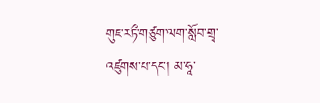གུཇ་རཏྀ་གཙུག་ལག་སློབ་གྲྭ་འཛུགས་པ་དང་། མ་ཧཱ་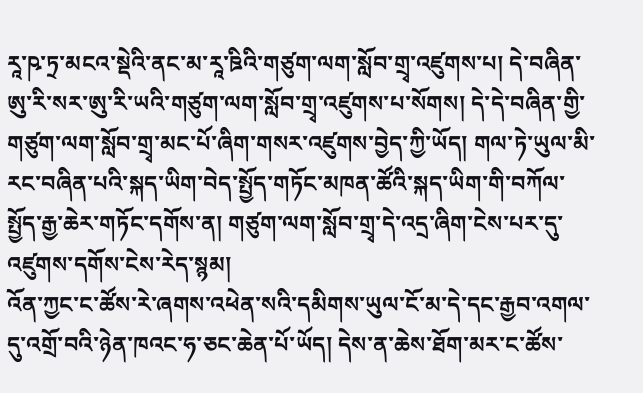རཱ་ཥ་ཏྲ་མངའ་སྡེའི་ནང་མ་རཱ་ཋིའི་གཙུག་ལག་སློབ་གྲྭ་འཛུགས་པ། དེ་བཞིན་ཨུ་རི་སར་ཨུ་རི་ཡའི་གཙུག་ལག་སློབ་གྲྭ་འཛུགས་པ་སོགས། དེ་དེ་བཞིན་གྱི་གཙུག་ལག་སློབ་གྲྭ་མང་པོ་ཞིག་གསར་འཛུགས་བྱེད་ཀྱི་ཡོད། གལ་ཏེ་ཡུལ་མི་རང་བཞིན་པའི་སྐད་ཡིག་བེད་སྤྱོད་གཏོང་མཁན་ཚོའི་སྐད་ཡིག་གི་བཀོལ་སྤྱོད་རྒྱ་ཆེར་གཏོང་དགོས་ན། གཙུག་ལག་སློབ་གྲྭ་དེ་འདྲ་ཞིག་ངེས་པར་དུ་འཛུགས་དགོས་ངེས་རེད་སྙམ།
འོན་ཀྱང་ང་ཚོས་རེ་ཞགས་འཕེན་སའི་དམིགས་ཡུལ་ངོ་མ་དེ་དང་རྒྱབ་འགལ་དུ་འགྲོ་བའི་ཉེན་ཁའང་ཧ་ཅང་ཆེན་པོ་ཡོད། དེས་ན་ཆེས་ཐོག་མར་ང་ཚོས་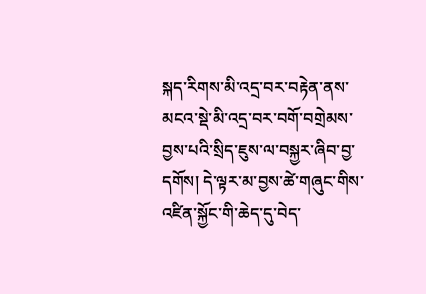སྐད་རིགས་མི་འདྲ་བར་བརྟེན་ནས་མངའ་སྡེ་མི་འདྲ་བར་བགོ་བགྲེམས་བྱས་པའི་སྲིད་ཇུས་ལ་བསྐྱར་ཞིབ་བྱ་དགོས། དེ་ལྟར་མ་བྱས་ཚེ་གཞུང་གིས་འཛིན་སྐྱོང་གི་ཆེད་དུ་བེད་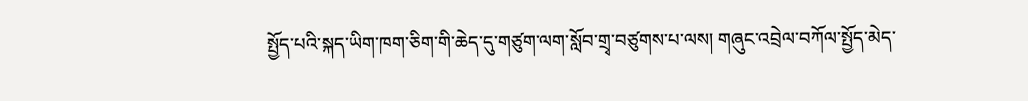སྤྱོད་པའི་སྐད་ཡིག་ཁག་ཅིག་གི་ཆེད་དུ་གཙུག་ལག་སློབ་གྲྭ་བཙུགས་པ་ལས། གཞུང་འབྲེལ་བཀོལ་སྤྱོད་མེད་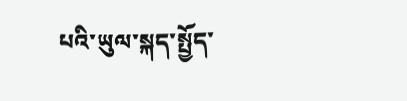པའི་ཡུལ་སྐད་སྤྱོད་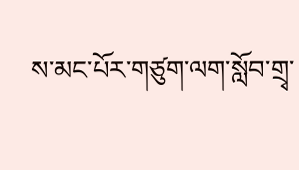ས་མང་པོར་གཙུག་ལག་སློབ་གྲྭ་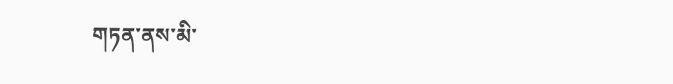གཏན་ནས་མི་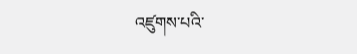འཛུགས་པའི་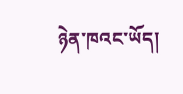ཉེན་ཁའང་ཡོད།